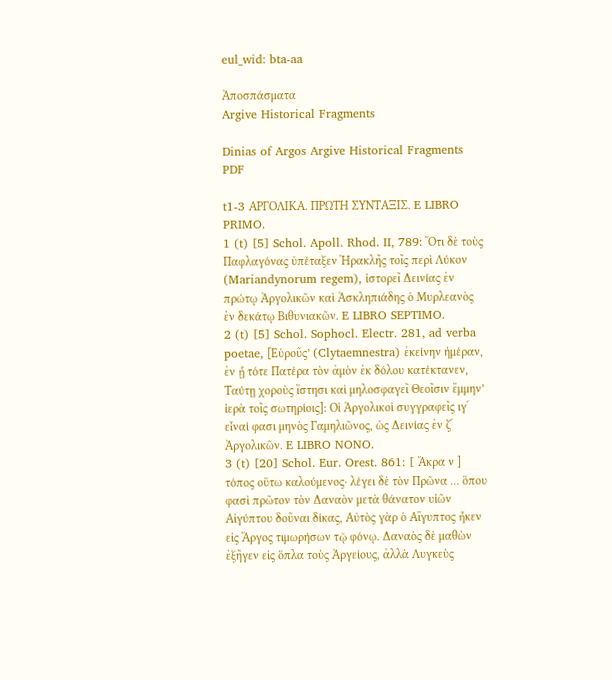eul_wid: bta-aa

Ἀποσπάσματα
Argive Historical Fragments

Dinias of Argos Argive Historical Fragments PDF

t1-3 ΑΡΓΟΛΙΚΑ. ΠΡΩΤΗ ΣΥΝΤΑΞΙΣ. E LIBRO PRIMO.
1 (t) [5] Schol. Apoll. Rhod. II, 789: Ὅτι δὲ τοὺς Παφλαγόνας ὑπέταξεν Ἡρακλῆς τοῖς περὶ Λύκον (Mariandynorum regem), ἱστορεῖ Δεινίας ἐν πρώτῳ Ἀργολικῶν καὶ Ἀσκληπιάδης ὁ Μυρλεανὸς ἐν δεκάτῳ Βιθυνιακῶν. E LIBRO SEPTIMO.
2 (t) [5] Schol. Sophocl. Electr. 281, ad verba poetae, [Εὑροῦς’ (Clytaemnestra) ἐκείνην ἡμέραν, ἐν ᾗ τότε Πατέρα τὸν ἀμὸν ἐκ δόλου κατέκτανεν, Ταύτῃ χοροὺς ἵστησι καὶ μηλοσφαγεῖ Θεοῖσιν ἔμμην’ ἱερὰ τοῖς σωτηρίοις]: Οἱ Ἀργολικοὶ συγγραφεῖς ιγʹ εἶναί φασι μηνὸς Γαμηλιῶνος, ὡς Δεινίας ἐν ζʹ Ἀργολικῶν. E LIBRO NONO.
3 (t) [20] Schol. Eur. Orest. 861: [ Ἄκρα ν ] τόπος οὕτω καλούμενος· λέγει δὲ τὸν Πρῶνα ... ὅπου φασὶ πρῶτον τὸν Δαναὸν μετὰ θάνατον υἱῶν Αἰγύπτου δοῦναι δίκας, Αὐτὸς γὰρ ὁ Αἴγυπτος ἧκεν εἰς Ἄργος τιμωρήσων τῷ φόνῳ. Δαναὸς δὲ μαθὼν ἐξῆγεν εἰς ὅπλα τοὺς Ἀργείους, ἀλλὰ Λυγκεὺς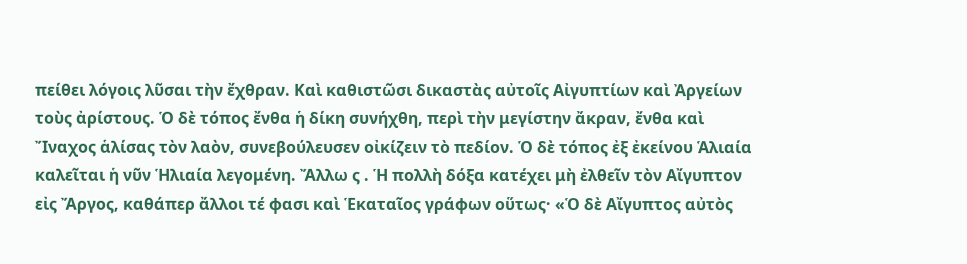πείθει λόγοις λῦσαι τὴν ἔχθραν. Καὶ καθιστῶσι δικαστὰς αὐτοῖς Αἰγυπτίων καὶ Ἀργείων τοὺς ἀρίστους. Ὁ δὲ τόπος ἔνθα ἡ δίκη συνήχθη, περὶ τὴν μεγίστην ἄκραν, ἔνθα καὶ Ἴναχος ἁλίσας τὸν λαὸν, συνεβούλευσεν οἰκίζειν τὸ πεδίον. Ὁ δὲ τόπος ἐξ ἐκείνου Ἁλιαία καλεῖται ἡ νῦν Ἡλιαία λεγομένη. Ἄλλω ς . Ἡ πολλὴ δόξα κατέχει μὴ ἐλθεῖν τὸν Αἴγυπτον εἰς Ἄργος, καθάπερ ἄλλοι τέ φασι καὶ Ἑκαταῖος γράφων οὕτως· «Ὁ δὲ Αἴγυπτος αὐτὸς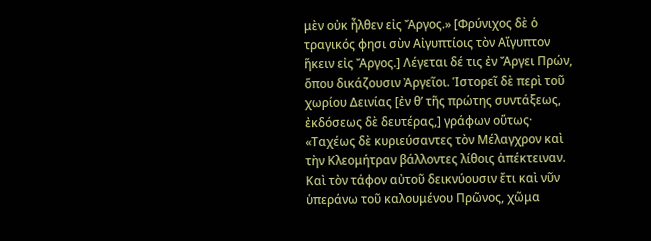μὲν οὐκ ἦλθεν εἰς Ἄργος.» [Φρύνιχος δὲ ὁ τραγικός φησι σὺν Αἰγυπτίοις τὸν Αἴγυπτον ἥκειν εἰς Ἄργος.] Λέγεται δέ τις ἐν Ἄργει Πρών, ὅπου δικάζουσιν Ἀργεῖοι. Ἱστορεῖ δὲ περὶ τοῦ χωρίου Δεινίας [ἐν θʹ τῆς πρώτης συντάξεως, ἐκδόσεως δὲ δευτέρας,] γράφων οὕτως· «Ταχέως δὲ κυριεύσαντες τὸν Μέλαγχρον καὶ τὴν Κλεομήτραν βάλλοντες λίθοις ἀπέκτειναν. Καὶ τὸν τάφον αὐτοῦ δεικνύουσιν ἔτι καὶ νῦν ὑπεράνω τοῦ καλουμένου Πρῶνος, χῶμα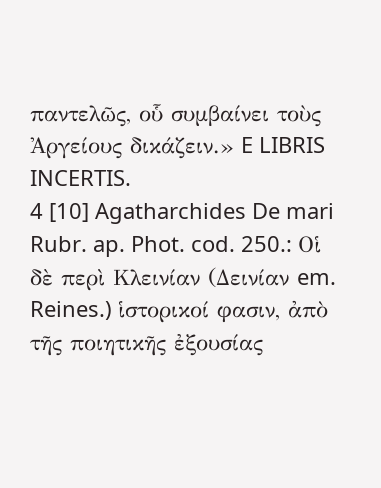παντελῶς, οὗ συμβαίνει τοὺς Ἀργείους δικάζειν.» E LIBRIS INCERTIS.
4 [10] Agatharchides De mari Rubr. ap. Phot. cod. 250.: Οἱ δὲ περὶ Κλεινίαν (Δεινίαν em. Reines.) ἱστορικοί φασιν, ἀπὸ τῆς ποιητικῆς ἐξουσίας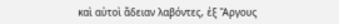καὶ αὐτοὶ ἄδειαν λαβόντες, ἐξ Ἄργους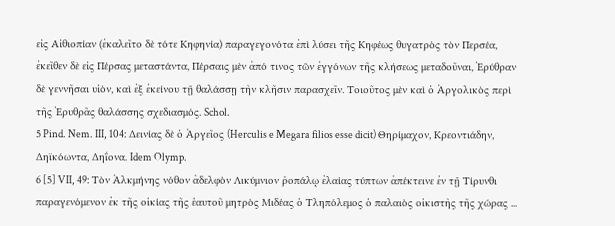εἰς Αἰθιοπίαν (ἐκαλεῖτο δὲ τότε Κηφηνία) παραγεγονότα ἐπὶ λύσει τῆς Κηφέως θυγατρὸς τὸν Περσέα, ἐκεῖθεν δὲ εἰς Πέρσας μεταστάντα, Πέρσαις μὲν ἀπό τινος τῶν ἐγγόνων τῆς κλήσεως μεταδοῦναι, Ἐρύθραν δὲ γεννῆσαι υἱὸν, καὶ ἐξ ἐκείνου τῇ θαλάσσῃ τὴν κλῆσιν παρασχεῖν. Τοιοῦτος μὲν καὶ ὁ Ἀργολικὸς περὶ τῆς Ἐρυθρᾶς θαλάσσης σχεδιασμός. Schol.
5 Pind. Nem. III, 104: Δεινίας δὲ ὁ Ἀργεῖος (Herculis e Megara filios esse dicit) Θηρίμαχον, Κρεοντιάδην, Δηϊκόωντα, Δηΐονα. Idem Olymp.
6 [5] VII, 49: Τὸν Ἀλκμήνης νόθον ἀδελφὸν Λικύμνιον ῥοπάλῳ ἐλαίας τύπτων ἀπέκτεινε ἐν τῇ Τίρυνθι παραγενόμενον ἐκ τῆς οἰκίας τῆς ἑαυτοῦ μητρὸς Μιδέας ὁ Τληπόλεμος ὁ παλαιὸς οἰκιστὴς τῆς χώρας ...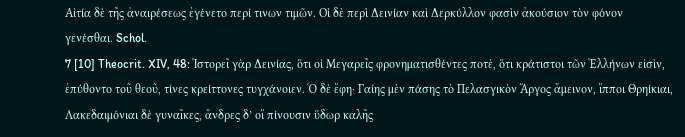Αἰτία δὲ τῆς ἀναιρέσεως ἐγένετο περί τινων τιμῶν. Οἱ δὲ περὶ Δεινίαν καὶ Δερκύλλον φασὶν ἀκούσιον τὸν φόνον γενέσθαι. Schol.
7 [10] Theocrit. XIV, 48: Ἱστορεῖ γὰρ Δεινίας, ὅτι οἱ Μεγαρεῖς φρονηματισθέντες ποτὲ, ὅτι κράτιστοι τῶν Ἑλλήνων εἰσὶν, ἐπύθοντο τοῦ θεοῦ, τίνες κρείττονες τυγχάνοιεν. Ὁ δὲ ἔφη· Γαίης μὲν πάσης τὸ Πελασγικὸν Ἄργος ἄμεινον, ἵπποι Θρηίκιαι, Λακεδαιμόνιαι δὲ γυναῖκες, ἄνδρες δ’ οἳ πίνουσιν ὕδωρ καλῆς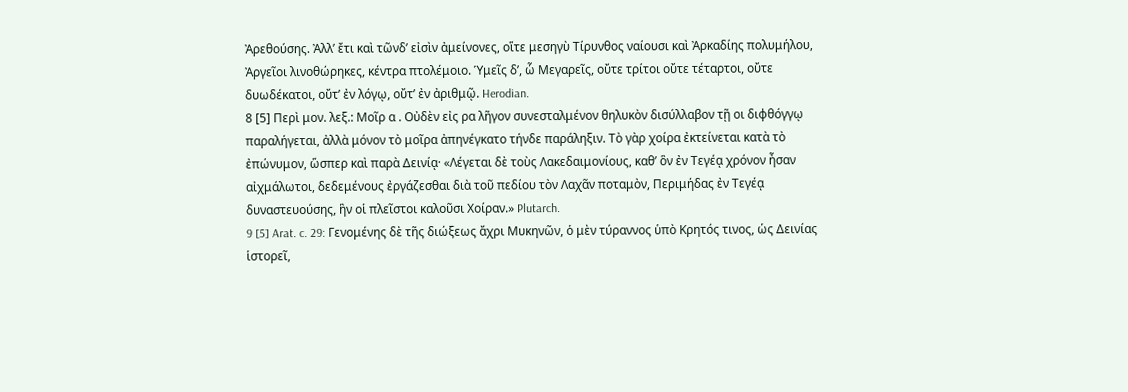Ἀρεθούσης. Ἀλλ’ ἔτι καὶ τῶνδ’ εἰσὶν ἀμείνονες, οἵτε μεσηγὺ Τίρυνθος ναίουσι καὶ Ἀρκαδίης πολυμήλου, Ἀργεῖοι λινοθώρηκες, κέντρα πτολέμοιο. Ὑμεῖς δ’, ὧ Μεγαρεῖς, οὔτε τρίτοι οὔτε τέταρτοι, οὔτε δυωδέκατοι, οὔτ’ ἐν λόγῳ, οὔτ’ ἐν ἀριθμῷ. Herodian.
8 [5] Περὶ μον. λεξ.: Μοῖρ α . Οὐδὲν εἰς ρα λῆγον συνεσταλμένον θηλυκὸν δισύλλαβον τῇ οι διφθόγγῳ παραλήγεται, ἀλλὰ μόνον τὸ μοῖρα ἀπηνέγκατο τήνδε παράληξιν. Τὸ γὰρ χοίρα ἐκτείνεται κατὰ τὸ ἐπώνυμον, ὥσπερ καὶ παρὰ Δεινίᾳ· «Λέγεται δὲ τοὺς Λακεδαιμονίους, καθ’ ὃν ἐν Τεγέᾳ χρόνον ἦσαν αἰχμάλωτοι, δεδεμένους ἐργάζεσθαι διὰ τοῦ πεδίου τὸν Λαχᾶν ποταμὸν, Περιμήδας ἐν Τεγέᾳ δυναστευούσης, ἣν οἱ πλεῖστοι καλοῦσι Χοίραν.» Plutarch.
9 [5] Arat. c. 29: Γενομένης δὲ τῆς διώξεως ἄχρι Μυκηνῶν, ὁ μὲν τύραννος ὑπὸ Κρητός τινος, ὡς Δεινίας ἱστορεῖ,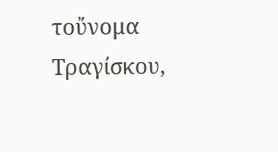τοὔνομα Τραγίσκου,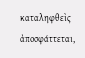καταληφθεὶς ἀποσφάττεται,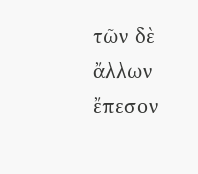τῶν δὲ ἄλλων ἔπεσον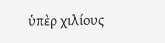ὑπὲρ χιλίους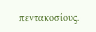πεντακοσίους.